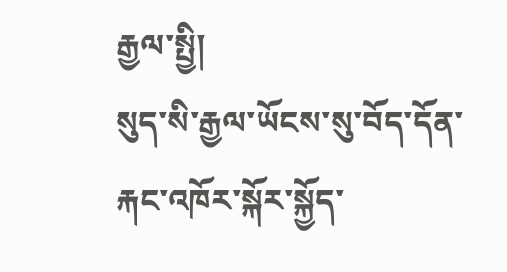རྒྱལ་སྤྱི།
སུད་སི་རྒྱལ་ཡོངས་སུ་བོད་དོན་རྐང་འཁོར་སྐོར་སྐྱོད་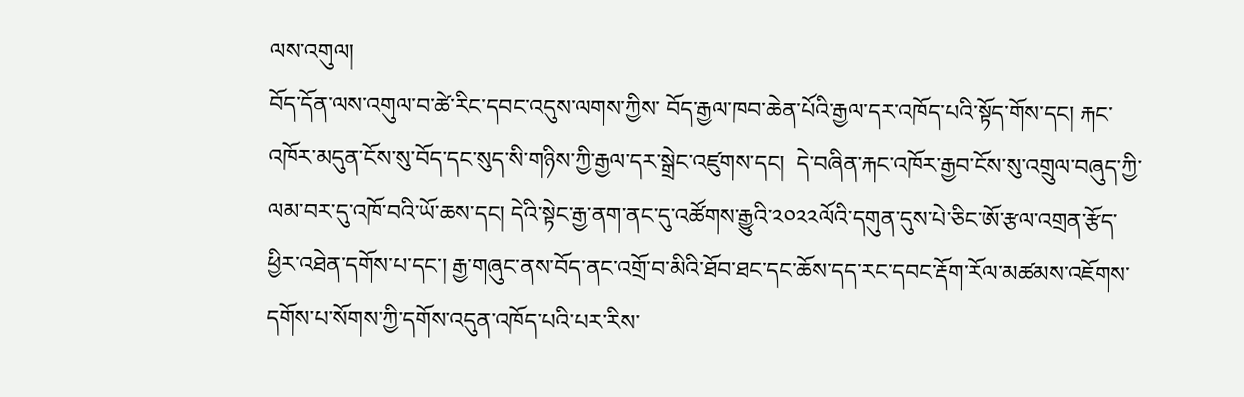ལས་འགུལ།
བོད་དོན་ལས་འགུལ་བ་ཚེ་རིང་དབང་འདུས་ལགས་ཀྱིས་ བོད་རྒྱལ་ཁབ་ཆེན་པོའི་རྒྱལ་དར་འཁོད་པའི་སྟོད་གོས་དང། རྐང་འཁོར་མདུན་ངོས་སུ་བོད་དང་སུད་སི་གཉིས་ཀྱི་རྒྱལ་དར་སྒྲེང་འཛུགས་དང།  དེ་བཞིན་རྐང་འཁོར་རྒྱབ་ངོས་སུ་འགྲུལ་བཞུད་ཀྱི་ལམ་བར་དུ་འཁོ་བའི་ཡོ་ཆས་དང། དེའི་སྟེང་རྒྱ་ནག་ནང་དུ་འཚོགས་རྒྱུའི་༢༠༢༢ལོའི་དགུན་དུས་པེ་ཅིང་ཨོ་རྩལ་འགྲན་རྩོད་ཕྱིར་འཐེན་དགོས་པ་དང་། རྒྱ་གཞུང་ནས་བོད་ནང་འགྲོ་བ་མིའི་ཐོབ་ཐང་དང་ཆོས་དད་རང་དབང་རྡོག་རོལ་མཚམས་འཇོགས་དགོས་པ་སོགས་ཀྱི་དགོས་འདུན་འཁོད་པའི་པར་རིས་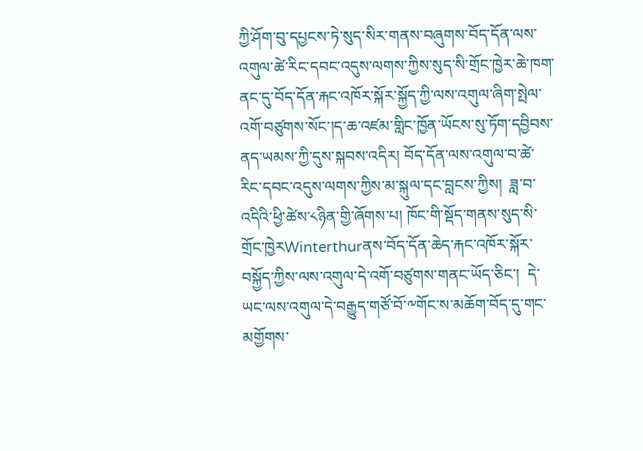ཀྱི་ཤོག་བུ་དཔྱངས་ཏེ་སུད་སིར་གནས་བཞུགས་བོད་དོན་ལས་འགུལ་ཚེ་རིང་དབང་འདུས་ལགས་ཀྱིས་སུད་སི་གྲོང་ཁྱེར་ཆེ་ཁག་ནང་དུ་བོད་དོན་རྐང་འཁོར་སྐོར་སྐྱོད་ཀྱི་ལས་འགུལ་ཞིག་སྤེལ་འགོ་བཙུགས་སོང་།ད་ཆ་འཛམ་གླིང་ཁྱོན་ཡོངས་སུ་ཏོག་དབྱིབས་ནད་ཡམས་ཀྱི་དུས་སྐབས་འདིར། བོད་དོན་ལས་འགུལ་བ་ཚེ་རིང་དབང་འདུས་ལགས་ཀྱིས་མ་སྐུལ་དང་བླངས་ཀྱིས།  ཟླ་བ་འདིའི་ཕྱི་ཚེས་༨ཉིན་གྱི་ཞོགས་པ། ཁོང་གི་སྡོད་གནས་སུད་སི་གྲོང་ཁྱེརWinterthurནས་བོད་དོན་ཆེད་རྐང་འཁོར་སྐོར་བསྐྱོད་ཀྱིས་ལས་འགུལ་དེ་འགོ་བཙུགས་གནང་ཡོད་ཅིང་།  དེ་ཡང་ལས་འགུལ་དེ་བརྒྱུད་གཙོ་བོ་༸གོང་ས་མཆོག་བོད་དུ་གང་མགྱོགས་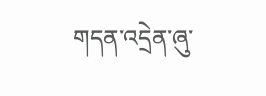གདན་འདྲེན་ཞུ་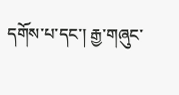དགོས་པ་དང་། རྒྱ་གཞུང་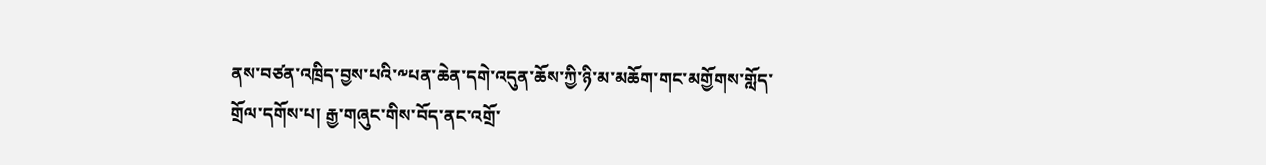ནས་བཙན་འཁྲིད་བྱས་པའི་༸པན་ཆེན་དགེ་འདུན་ཆོས་ཀྱི་ཉི་མ་མཆོག་གང་མགྱོགས་གློད་གྲོལ་དགོས་པ། རྒྱ་གཞུང་གིས་བོད་ནང་འགྲོ་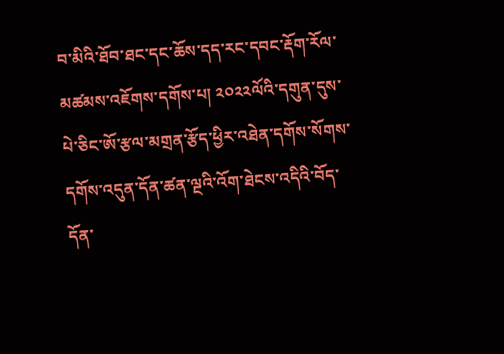བ་མིའི་ཐོབ་ཐང་དང་ཆོས་དད་རང་དབང་རྡོག་རོལ་མཚམས་འཇོགས་དགོས་པ། ༢༠༢༢ལོའི་དགུན་དུས་པེ་ཅིང་ཨོ་རྩལ་མགྲན་རྩོད་ཕྱིར་འཐེན་དགོས་སོགས་དགོས་འདུན་དོན་ཚན་ལྔའི་འོག་ཐེངས་འདིའི་བོད་དོན་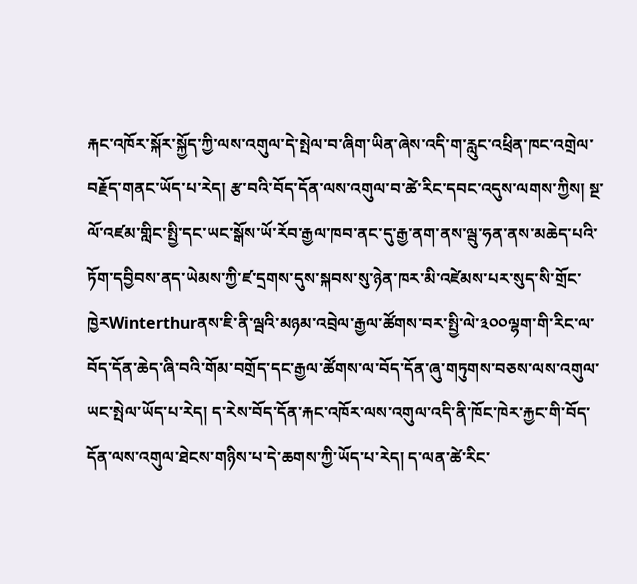རྐང་འཁོར་སྐོར་སྐྱོད་ཀྱི་ལས་འགུལ་དེ་སྤེལ་བ་ཞིག་ཡིན་ཞེས་འདི་ག་རླུང་འཕྲིན་ཁང་འགྲེལ་བརྗོད་གནང་ཡོད་པ་རེད། རྩ་བའི་བོད་དོན་ལས་འགུལ་བ་ཚེ་རིང་དབང་འདུས་ལགས་ཀྱིས། སྔ་ལོ་འཛམ་གླིང་སྤྱི་དང་ཡང་སྒོས་ཡོ་རོབ་རྒྱལ་ཁབ་ནང་དུ་རྒྱ་ནག་ནས་ལྦུ་ཧན་ནས་མཆེད་པའི་ཏོག་དབྱིབས་ནད་ཡེམས་ཀྱི་ཛ་དྲགས་དུས་སྐབས་སུ་ཉེན་ཁར་མི་འཛེམས་པར་སུད་སི་གྲོང་ཁྱེརWinterthurནས་ཇི་ནི་ལྦའི་མཉམ་འབྲེལ་རྒྱལ་ཚོགས་བར་སྤྱི་ལེ་༣༠༠ལྷག་གི་རིང་ལ་བོད་དོན་ཆེད་ཞི་བའི་གོམ་བགྲོད་དང་རྒྱལ་ཚོགས་ལ་བོད་དོན་ཞུ་གཏུགས་བཅས་ལས་འགུལ་ཡང་སྤེལ་ཡོད་པ་རེད། ད་རེས་བོད་དོན་རྐང་འཁོར་ལས་འགུལ་འདི་ནི་ཁོང་ཁེར་རྐྱང་གི་བོད་དོན་ལས་འགུལ་ཐེངས་གཉིས་པ་དེ་ཆགས་ཀྱི་ཡོད་པ་རེད། ད་ལན་ཚེ་རིང་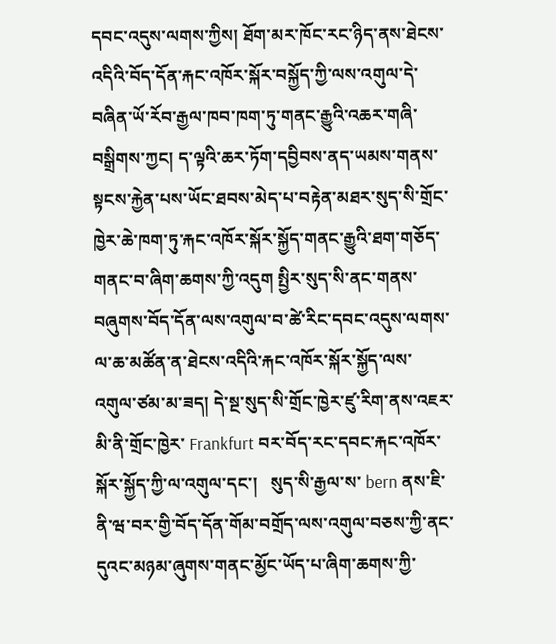དབང་འདུས་ལགས་ཀྱིས། ཐོག་མར་ཁོང་རང་ཉིད་ནས་ཐེངས་འདིའི་བོད་དོན་རྐང་འཁོར་སྐོར་བསྐྱོད་ཀྱི་ལས་འགུལ་དེ་བཞིན་ཡོ་རོབ་རྒྱལ་ཁབ་ཁག་ཏུ་གནང་རྒྱུའི་འཆར་གཞི་བསྒྲིགས་ཀྱང། ད་ལྟའི་ཆར་ཏོག་དབྱིབས་ནད་ཡམས་གནས་སྟངས་རྐྱེན་པས་ཡོང་ཐབས་མེད་པ་བརྟེན་མཐར་སུད་སི་གྲོང་ཁྱེར་ཆེ་ཁག་ཏུ་རྐང་འཁོར་སྐོར་སྐྱོད་གནང་རྒྱུའི་ཐག་གཅོད་གནང་བ་ཞིག་ཆགས་ཀྱི་འདུག སྤྱིར་སུད་སི་ནང་གནས་བཞུགས་བོད་དོན་ལས་འགུལ་བ་ཚེ་རིང་དབང་འདུས་ལགས་ལ་ཆ་མཚོན་ན་ཐེངས་འདིའི་རྐང་འཁོར་སྐོར་སྐྱོད་ལས་འགུལ་ཙམ་མ་ཟད། དེ་སྔ་སུད་སི་གྲོང་ཁྱེར་ཛུ་རིག་ནས་འཇར་མི་ནི་གྲོང་ཁྱེར་ Frankfurt བར་བོད་རང་དབང་རྐང་འཁོར་སྐོར་སྐྱོད་ཀྱི་ལ་འགུལ་དང་།   སུད་སི་རྒྱལ་ས་ bern ནས་ཇི་ནི་ཝ་བར་གྱི་བོད་དོན་གོམ་བགྲོད་ལས་འགུལ་བཅས་ཀྱི་ནང་དུའང་མཉམ་ཞུགས་གནང་མྱོང་ཡོད་པ་ཞིག་ཆགས་ཀྱི་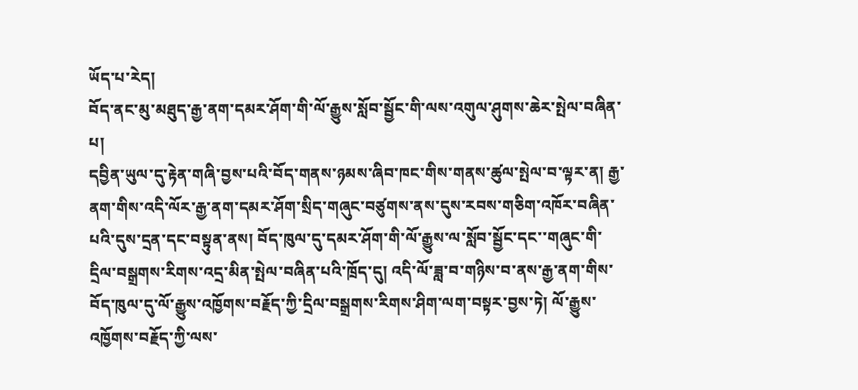ཡོད་པ་རེད།
བོད་ནང་མུ་མཐུད་རྒྱ་ནག་དམར་ཤོག་གི་ལོ་རྒྱུས་སློབ་སྦྱོང་གི་ལས་འགུལ་ཤུགས་ཆེར་སྤེལ་བཞིན་པ།
དབྱིན་ཡུལ་དུ་རྟེན་གཞི་བྱས་པའི་བོད་གནས་ཉམས་ཞིབ་ཁང་གིས་གནས་ཚུལ་སྤེལ་བ་ལྟར་ན། རྒྱ་ནག་གིས་འདི་ལོར་རྒྱ་ནག་དམར་ཤོག་སྲིད་གཞུང་བཙུགས་ནས་དུས་རབས་གཅིག་འཁོར་བཞིན་པའི་དུས་དྲན་དང་བསྟུན་ནས། བོད་ཁུལ་དུ་དམར་ཤོག་གི་ལོ་རྒྱུས་ལ་སློབ་སྦྱོང་དང་་གཞུང་གི་དྲིལ་བསྒྲགས་རིགས་འདྲ་མིན་སྤེལ་བཞིན་པའི་ཁྲོད་དུ། འདི་ལོ་ཟླ་བ་གཉིས་བ་ནས་རྒྱ་ནག་གིས་བོད་ཁུལ་དུ་ལོ་རྒྱུས་འཁྱོགས་བརྗོད་ཀྱི་དྲིལ་བསྒྲགས་རིགས་ཤིག་ལག་བསྟར་བྱས་ཏེ། ལོ་རྒྱུས་འཁྱོགས་བརྗོད་ཀྱི་ལས་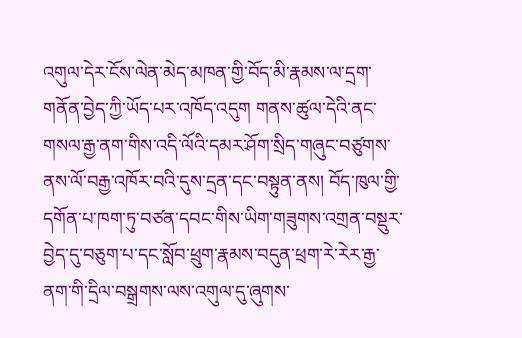འགུལ་དེར་ངོས་ལེན་མེད་མཁན་གྱི་བོད་མི་རྣམས་ལ་དྲག་གནོན་བྱེད་ཀྱི་ཡོད་པར་འཁོད་འདུག གནས་ཚུལ་དེའི་ནང་གསལ་རྒྱ་ནག་གིས་འདི་ལོའི་དམར་ཤོག་སྲིད་གཞུང་བཙུགས་ནས་ལོ་བརྒྱ་འཁོར་བའི་དུས་དྲན་དང་བསྟུན་ནས། བོད་ཁུལ་གྱི་དགོན་པ་ཁག་ཏུ་བཙན་དབང་གིས་ཡིག་གཟུགས་འགྲན་བསྡུར་བྱེད་དུ་བཅུག་པ་དང་སློབ་ཕྲུག་རྣམས་བདུན་ཕྲག་རེ་རེར་རྒྱ་ནག་གི་དྲིལ་བསྒྲགས་ལས་འགུལ་དུ་ཞུགས་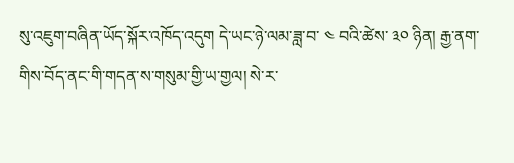སུ་འཇུག་བཞིན་ཡོད་སྐོར་འཁོད་འདུག དེ་ཡང་ཉེ་ལམ་ཟླ་བ་ ༤ བའི་ཚེས་ ༣༠ ཉིན། རྒྱ་ནག་གིས་བོད་ནང་གི་གདན་ས་གསུམ་གྱི་ཡ་གྱལ། སེ་ར་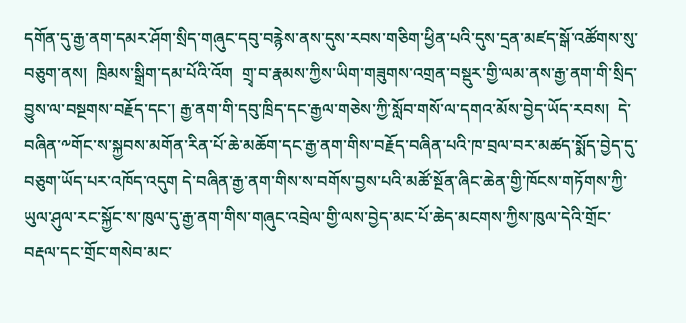དགོན་དུ་རྒྱ་ནག་དམར་ཤོག་སྲིད་གཞུང་དབུ་བརྙེས་ནས་དུས་རབས་གཅིག་ཕྱིན་པའི་དུས་དྲན་མཛད་སྒོ་འཚོགས་སུ་བཅུག་ནས།  ཁྲིམས་སྒྲིག་དམ་པོའི་འོག  གྲྭ་བ་རྣམས་ཀྱིས་ཡིག་གཟུགས་འགྲན་བསྡུར་གྱི་ལམ་ནས་རྒྱ་ནག་གི་སྲིད་བྱུས་ལ་བསྔགས་བརྗོད་དང་། རྒྱ་ནག་གི་དབུ་ཁྲིད་དང་རྒྱལ་གཅེས་ཀྱི་སློབ་གསོ་ལ་དགའ་མོས་བྱེད་ཡོད་རབས།  དེ་བཞིན་༸གོང་ས་སྐྱབས་མགོན་རིན་པོ་ཆེ་མཆོག་དང་རྒྱ་ནག་གིས་བརྗོད་བཞིན་པའི་ཁ་བྲལ་བར་མཚད་སྨོད་བྱེད་དུ་བཅུག་ཡོད་པར་འཁོད་འདུག དེ་བཞིན་རྒྱ་ནག་གིས་ས་བགོས་བྱས་པའི་མཚོ་སྔོན་ཞིང་ཆེན་གྱི་ཁོངས་གཏོགས་ཀྱི་ཡུལ་ཤུལ་རང་སྐྱོང་ས་ཁུལ་དུ་རྒྱ་ནག་གིས་གཞུང་འབྲེལ་གྱི་ལས་བྱེད་མང་པོ་ཆེད་མངགས་ཀྱིས་ཁུལ་དེའི་གྲོང་བརྡལ་དང་གྲོང་གསེབ་མང་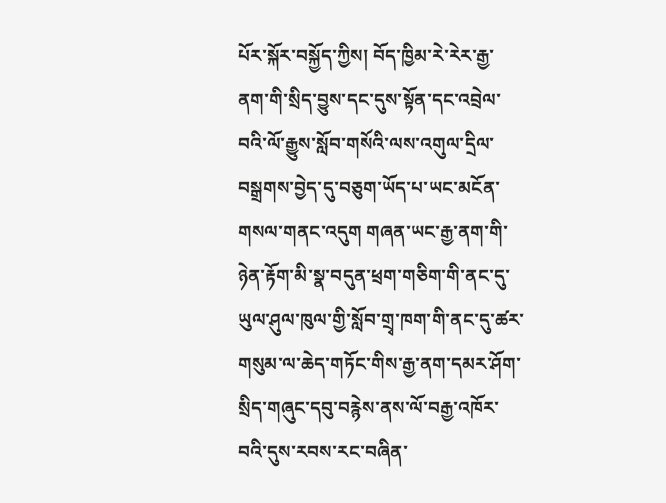པོར་སྐོར་བསྐྱོད་ཀྱིས། བོད་ཁྱིམ་རེ་རེར་རྒྱ་ནག་གི་སྲིད་བྱུས་དང་དུས་སྟོན་དང་འབྲེལ་བའི་ལོ་རྒྱུས་སློབ་གསོའི་ལས་འགུལ་དྲིལ་བསྒྲགས་བྱེད་དུ་བཅུག་ཡོད་པ་ཡང་མངོན་གསལ་གནང་འདུག གཞན་ཡང་རྒྱ་ནག་གི་ཉེན་རྟོག་མི་སྣ་བདུན་ཕྲག་གཅིག་གི་ནང་དུ་ཡུལ་ཤུལ་ཁུལ་གྱི་སློབ་གྲྭ་ཁག་གི་ནང་དུ་ཚར་གསུམ་ལ་ཆེད་གཏོང་གིས་རྒྱ་ནག་དམར་ཤོག་སྲིད་གཞུང་དབུ་བརྙེས་ནས་ལོ་བརྒྱ་འཁོར་བའི་དུས་རབས་རང་བཞིན་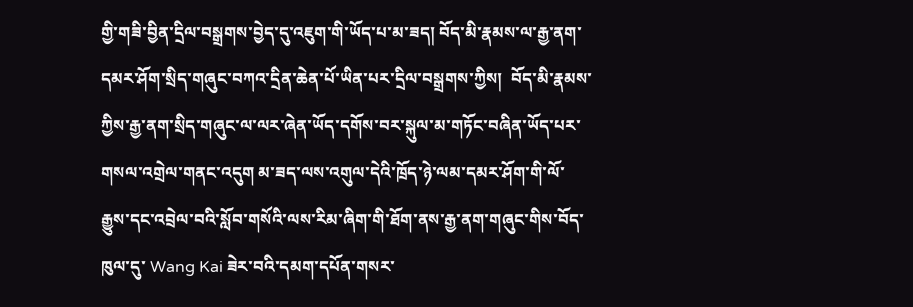གྱི་གཟི་བྱིན་དྲིལ་བསྒྲགས་བྱེད་དུ་འཇུག་གི་ཡོད་པ་མ་ཟད། བོད་མི་རྣམས་ལ་རྒྱ་ནག་དམར་ཤོག་སྲིད་གཞུང་བཀའ་དྲིན་ཆེན་པོ་ཡིན་པར་དྲིལ་བསྒྲགས་ཀྱིས།  བོད་མི་རྣམས་ཀྱིས་རྒྱ་ནག་སྲིད་གཞུང་ལ་ལར་ཞེན་ཡོད་དགོས་བར་སྐུལ་མ་གཏོང་བཞིན་ཡོད་པར་གསལ་འགྲེལ་གནང་འདུག མ་ཟད་ལས་འགུལ་དེའི་ཁྲོད་ཉེ་ལམ་དམར་ཤོག་གི་ལོ་རྒྱུས་དང་འབྲེལ་བའི་སློབ་གསོའི་ལས་རིམ་ཞིག་གི་ཐོག་ནས་རྒྱ་ནག་གཞུང་གིས་བོད་ཁུལ་དུ་ Wang Kai ཟེར་བའི་དམག་དཔོན་གསར་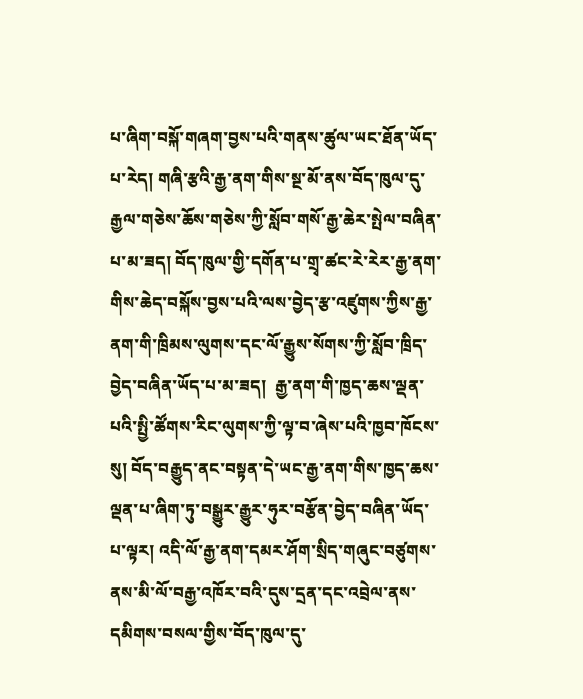པ་ཞིག་བསྐོ་གཞག་བྱས་པའི་གནས་ཚུལ་ཡང་ཐོན་ཡོད་པ་རེད། གཞི་རྩའི་རྒྱ་ནག་གིས་སྔ་མོ་ནས་བོད་ཁུལ་དུ་རྒྱལ་གཅེས་ཆོས་གཅེས་ཀྱི་སློབ་གསོ་རྒྱ་ཆེར་སྤེལ་བཞིན་པ་མ་ཟད། བོད་ཁུལ་གྱི་དགོན་པ་གྲྭ་ཚང་རེ་རེར་རྒྱ་ནག་གིས་ཆེད་བསྐོས་བྱས་པའི་ལས་བྱེད་རྩ་འཛུགས་ཀྱིས་རྒྱ་ནག་གི་ཁྲིམས་ལུགས་དང་ལོ་རྒྱུས་སོགས་ཀྱི་སློབ་ཁྲིད་བྱེད་བཞིན་ཡོད་པ་མ་ཟད།  རྒྱ་ནག་གི་ཁྱད་ཆས་ལྡན་པའི་སྤྱི་ཚོགས་རིང་ལུགས་ཀྱི་ལྟ་བ་ཞེས་པའི་ཁྱབ་ཁོངས་སུ། བོད་བརྒྱུད་ནང་བསྟན་དེ་ཡང་རྒྱ་ནག་གིས་ཁྱད་ཆས་ལྡན་པ་ཞིག་ཏུ་བསྒྱུར་རྒྱུར་ཧུར་བརྩོན་བྱེད་བཞིན་ཡོད་པ་ལྟར། འདི་ལོ་རྒྱ་ནག་དམར་ཤོག་སྲིད་གཞུང་བཙུགས་ནས་མི་ལོ་བརྒྱ་འཁོར་བའི་དུས་དྲན་དང་འབྲེལ་ནས་དམིགས་བསལ་གྱིས་བོད་ཁུལ་དུ་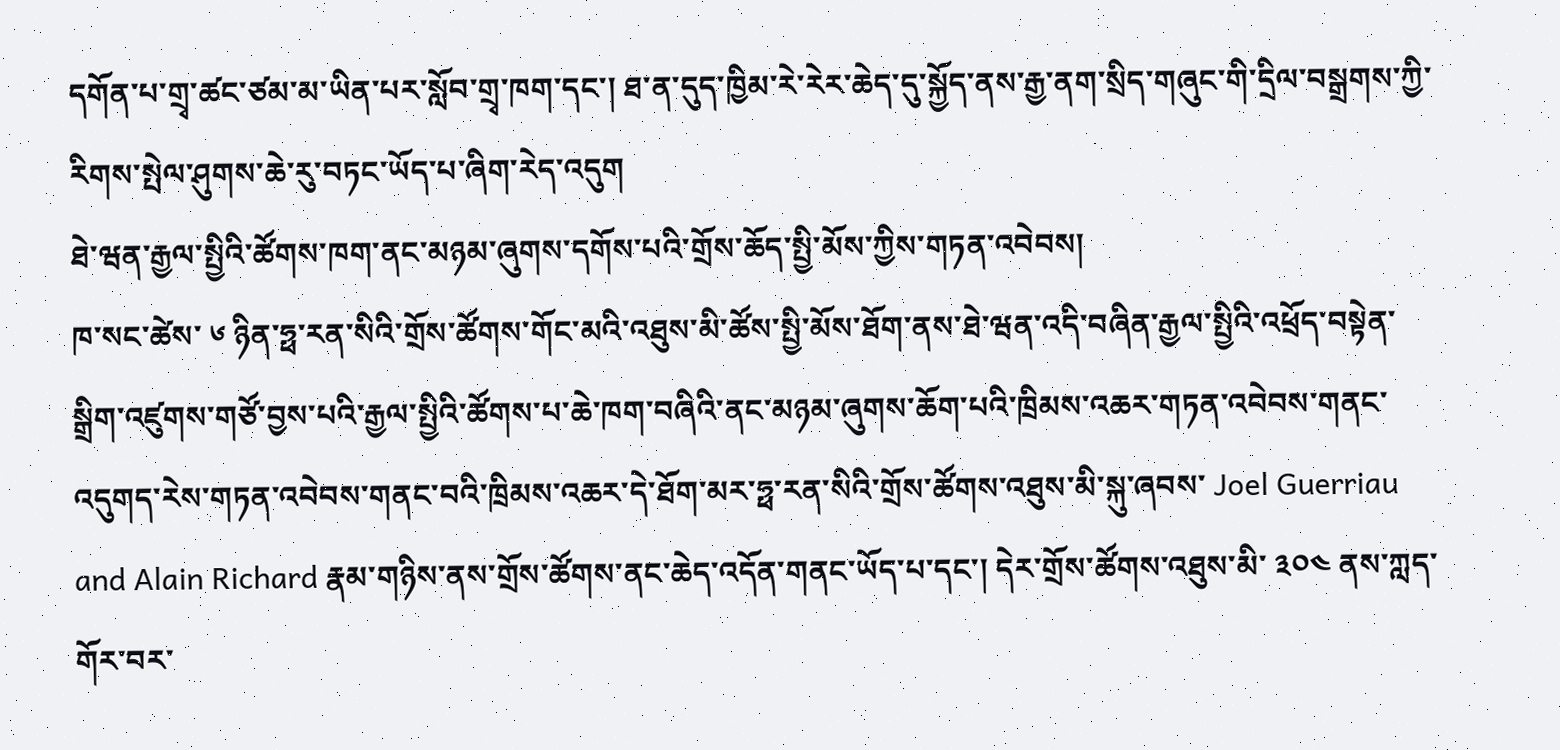དགོན་པ་གྲྭ་ཚང་ཙམ་མ་ཡིན་པར་སློབ་གྲྭ་ཁག་དང་། ཐ་ན་དུད་ཁྱིམ་རེ་རེར་ཆེད་དུ་སྐྱོད་ནས་རྒྱ་ནག་སྲིད་གཞུང་གི་དྲིལ་བསྒྲགས་ཀྱི་རིགས་སྤེལ་ཤུགས་ཆེ་རུ་བཏང་ཡོད་པ་ཞིག་རེད་འདུག
ཐེ་ཝན་རྒྱལ་སྤྱིའི་ཚོགས་ཁག་ནང་མཉམ་ཞུགས་དགོས་པའི་གྲོས་ཆོད་སྤྱི་མོས་ཀྱིས་གཏན་འབེབས།
ཁ་སང་ཚེས་ ༦ ཉིན་ཧྥ་རན་སིའི་གྲོས་ཚོགས་གོང་མའི་འཐུས་མི་ཚོས་སྤྱི་མོས་ཐོག་ནས་ཐེ་ཝན་འདི་བཞིན་རྒྱལ་སྤྱིའི་འཕྲོད་བསྟེན་སྒྲིག་འཛུགས་གཙོ་བྱས་པའི་རྒྱལ་སྤྱིའི་ཚོགས་པ་ཆེ་ཁག་བཞིའི་ནང་མཉམ་ཞུགས་ཆོག་པའི་ཁྲིམས་འཆར་གཏན་འབེབས་གནང་འདུགད་རེས་གཏན་འབེབས་གནང་བའི་ཁྲིམས་འཆར་དེ་ཐོག་མར་ཧྥ་རན་སིའི་གྲོས་ཚོགས་འཐུས་མི་སྐུ་ཞབས་ Joel Guerriau and Alain Richard རྣམ་གཉིས་ནས་གྲོས་ཚོགས་ནང་ཆེད་འདོན་གནང་ཡོད་པ་དང་། དེར་གྲོས་ཚོགས་འཐུས་མི་ ༣༠༤ ནས་ཀླད་གོར་བར་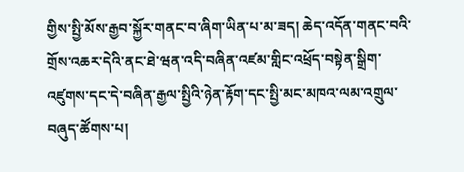གྱིས་སྤྱི་མོས་རྒྱབ་སྐྱོར་གནང་བ་ཞིག་ཡིན་པ་མ་ཟད། ཆེད་འདོན་གནང་བའི་གྲོས་འཆར་དེའི་ནང་ཐེ་ཝན་འདི་བཞིན་འཛམ་གླིང་འཕྲོད་བསྟེན་སྒྲིག་འཛུགས་དང་དེ་བཞིན་རྒྱལ་སྤྱིའི་ཉེན་རྟོག་དང་སྤྱི་མང་མཁའ་ལམ་འགྲུལ་བཞུད་ཚོགས་པ།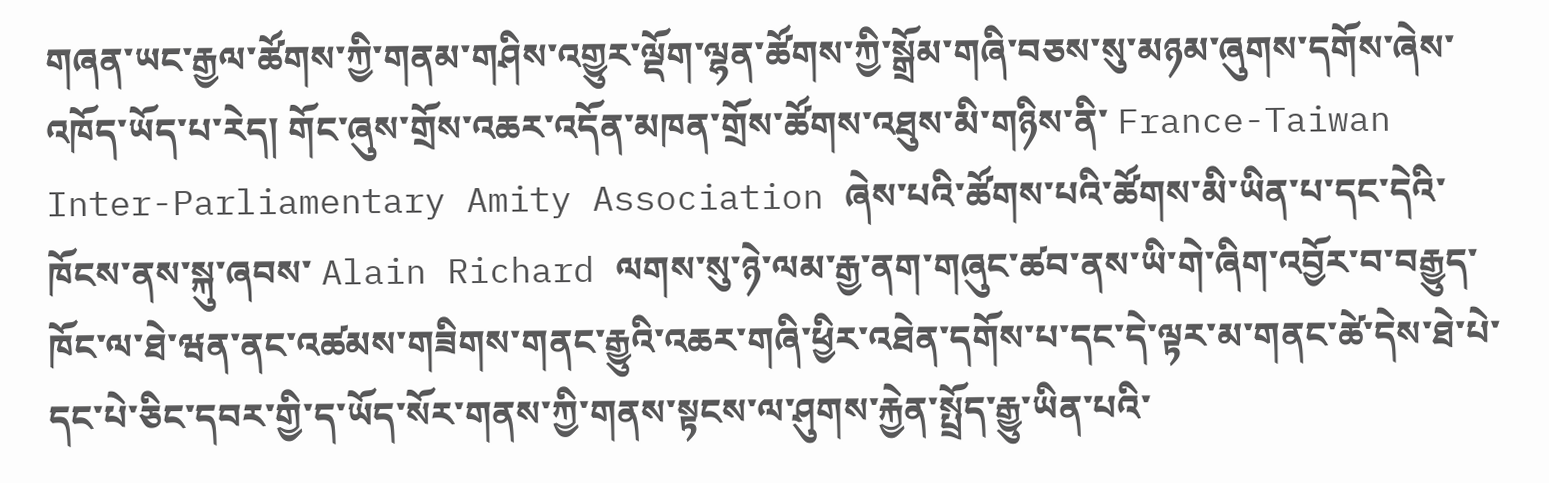གཞན་ཡང་རྒྱལ་ཚོགས་ཀྱི་གནམ་གཤིས་འགྱུར་ལྡོག་ལྷན་ཚོགས་ཀྱི་སྒྲོམ་གཞི་བཅས་སུ་མཉམ་ཞུགས་དགོས་ཞེས་འཁོད་ཡོད་པ་རེད། གོང་ཞུས་གྲོས་འཆར་འདོན་མཁན་གྲོས་ཚོགས་འཐུས་མི་གཉིས་ནི་ France-Taiwan Inter-Parliamentary Amity Association ཞེས་པའི་ཚོགས་པའི་ཚོགས་མི་ཡིན་པ་དང་དེའི་ཁོངས་ནས་སྐུ་ཞབས་ Alain Richard ལགས་སུ་ཉེ་ལམ་རྒྱ་ནག་གཞུང་ཚབ་ནས་ཡི་གེ་ཞིག་འབྱོར་བ་བརྒྱུད་ཁོང་ལ་ཐེ་ཝན་ནང་འཚམས་གཟིགས་གནང་རྒྱུའི་འཆར་གཞི་ཕྱིར་འཐེན་དགོས་པ་དང་དེ་ལྟར་མ་གནང་ཚེ་དེས་ཐེ་པེ་དང་པེ་ཅིང་དབར་གྱི་ད་ཡོད་སོར་གནས་ཀྱི་གནས་སྟངས་ལ་ཤུགས་རྐྱེན་སྤྲོད་རྒྱུ་ཡིན་པའི་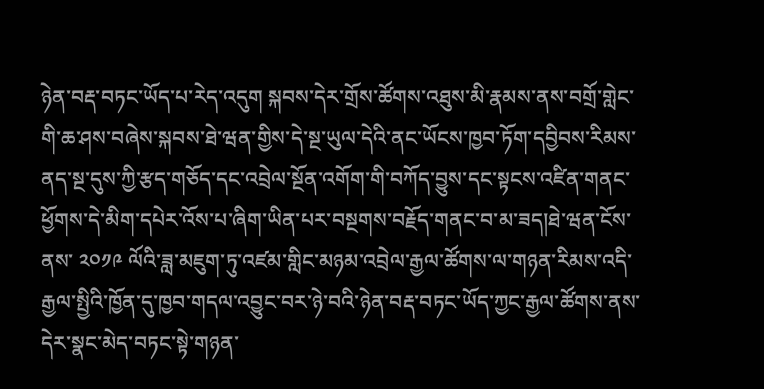ཉེན་བརྡ་བཏང་ཡོད་པ་རེད་འདུག སྐབས་དེར་གྲོས་ཚོགས་འཐུས་མི་རྣམས་ནས་བགྲོ་གླེང་གི་ཆ་ཤས་བཞེས་སྐབས་ཐེ་ཝན་གྱིས་དེ་སྔ་ཡུལ་དེའི་ནང་ཡོངས་ཁྱབ་ཏོག་དབྱིབས་རིམས་ནད་སྔ་དུས་ཀྱི་རྩད་གཅོད་དང་འབྲེལ་སྔོན་འགོག་གི་བཀོད་བྱུས་དང་སྟངས་འཛིན་གནང་ ཕྱོགས་དེ་མིག་དཔེར་འོས་པ་ཞིག་ཡིན་པར་བསྔགས་བརྗོད་གནང་བ་མ་ཟད།ཐེ་ཝན་ངོས་ནས་ ༢༠༡༩ ལོའི་ཟླ་མཇུག་ཏུ་འཛམ་གླིང་མཉམ་འབྲེལ་རྒྱལ་ཚོགས་ལ་གཉན་རིམས་འདི་རྒྱལ་སྤྱིའི་ཁྱོན་དུ་ཁྱབ་གདལ་འབྱུང་བར་ཉེ་བའི་ཉེན་བརྡ་བཏང་ཡོད་ཀྱང་རྒྱལ་ཚོགས་ནས་དེར་སྣང་མེད་བཏང་སྟེ་གཉན་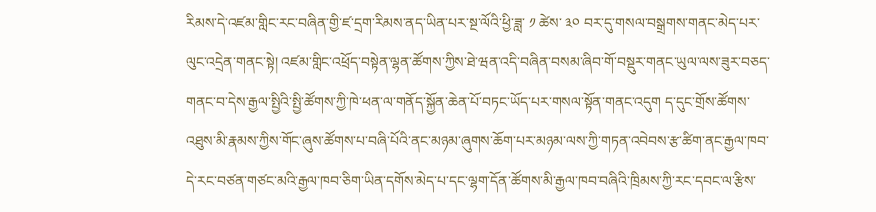རིམས་དེ་འཛམ་གླིང་རང་བཞིན་གྱི་ཛ་དྲག་རིམས་ནད་ཡིན་པར་སྔ་ལོའི་ཕྱི་ཟླ་ ༡ ཚེས་ ༣༠ བར་དུ་གསལ་བསྒྲགས་གནང་མེད་པར་ལུང་འདྲེན་གནང་སྟེ། འཛམ་གླིང་འཕྲོད་བསྟེན་ལྷན་ཚོགས་ཀྱིས་ཐེ་ཝན་འདི་བཞིན་བསམ་ཞིབ་གོ་བསྡུར་གནང་ཡུལ་ལས་ཟུར་བཅད་གནང་བ་དེས་རྒྱལ་སྤྱིའི་སྤྱི་ཚོགས་ཀྱི་ཁེ་ཕན་ལ་གནོད་སྐྱོན་ཆེན་པོ་བཏང་ཡོད་པར་གསལ་སྟོན་གནང་འདུག ད་དུང་གྲོས་ཚོགས་འཐུས་མི་རྣམས་ཀྱིས་གོང་ཞུས་ཚོགས་པ་བཞི་པོའི་ནང་མཉམ་ཞུགས་ཆོག་པར་མཉམ་ལས་ཀྱི་གཏན་འབེབས་རྩ་ཚིག་ནང་རྒྱལ་ཁབ་དེ་རང་བཙན་གཙང་མའི་རྒྱལ་ཁབ་ཅིག་ཡིན་དགོས་མེད་པ་དང་ལྷག་དོན་ཚོགས་མི་རྒྱལ་ཁབ་བཞིའི་ཁྲིམས་ཀྱི་རང་དབང་ལ་རྩིས་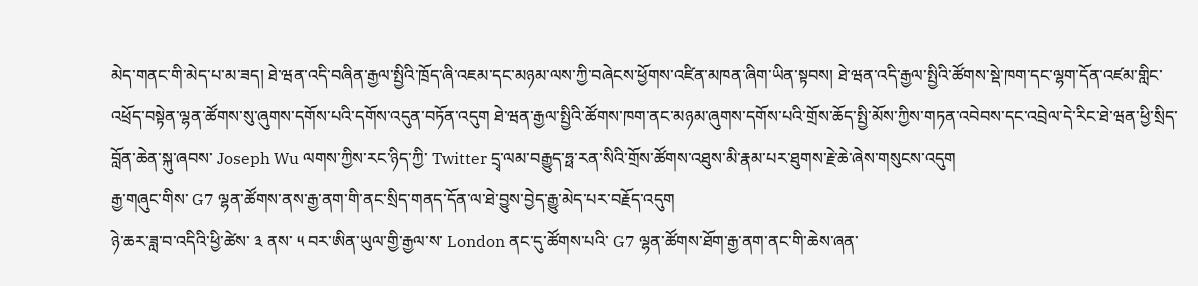མེད་གནང་གི་མེད་པ་མ་ཟད། ཐེ་ཝན་འདི་བཞིན་རྒྱལ་སྤྱིའི་ཁྲོད་ཞི་འཇམ་དང་མཉམ་ལས་ཀྱི་བཞེངས་ཕྱོགས་འཛིན་མཁན་ཞིག་ཡིན་སྟབས། ཐེ་ཝན་འདི་རྒྱལ་སྤྱིའི་ཚོགས་སྡེ་ཁག་དང་ལྷག་དོན་འཛམ་གླིང་འཕྲོད་བསྟེན་ལྷན་ཚོགས་སུ་ཞུགས་དགོས་པའི་དགོས་འདུན་བཏོན་འདུག ཐེ་ཝན་རྒྱལ་སྤྱིའི་ཚོགས་ཁག་ནང་མཉམ་ཞུགས་དགོས་པའི་གྲོས་ཆོད་སྤྱི་མོས་ཀྱིས་གཏན་འབེབས་དང་འབྲེལ་དེ་རིང་ཐེ་ཝན་ཕྱི་སྲིད་བློན་ཆེན་སྐུ་ཞབས་ Joseph Wu ལགས་ཀྱིས་རང་ཉིད་ཀྱི་ Twitter དྲྭ་ལམ་བརྒྱུད་ཧྥ་རན་སིའི་གྲོས་ཚོགས་འཐུས་མི་རྣམ་པར་ཐུགས་རྗེ་ཆེ་ཞེས་གསུངས་འདུག
རྒྱ་གཞུང་གིས་ G7 ལྷན་ཚོགས་ནས་རྒྱ་ནག་གི་ནང་སྲིད་གནད་དོན་ལ་ཐེ་བྱུས་བྱེད་རྒྱུ་མེད་པར་བརྗོད་འདུག
ཉེ་ཆར་ཟླ་བ་འདིའི་ཕྱི་ཚེས་ ༣ ནས་ ༥ བར་ཨིན་ཡུལ་གྱི་རྒྱལ་ས་ London ནང་དུ་ཚོགས་པའི་ G7 ལྷན་ཚོགས་ཐོག་རྒྱ་ནག་ནང་གི་ཆེས་ཞན་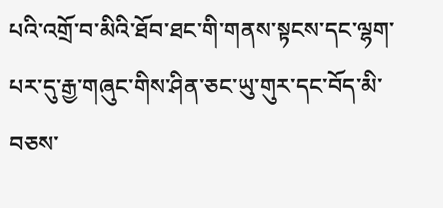པའི་འགྲོ་བ་མིའི་ཐོབ་ཐང་གི་གནས་སྟངས་དང་ལྷག་པར་དུ་རྒྱ་གཞུང་གིས་ཤིན་ཅང་ཡུ་གུར་དང་བོད་མི་བཅས་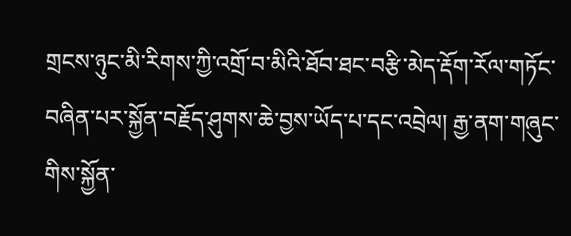གྲངས་ཉུང་མི་རིགས་ཀྱི་འགྲོ་བ་མིའི་ཐོབ་ཐང་བརྩི་མེད་རྡོག་རོལ་གཏོང་བཞིན་པར་སྐྱོན་བརྗོད་ཤུགས་ཆེ་བྱས་ཡོད་པ་དང་འབྲེལ། རྒྱ་ནག་གཞུང་གིས་སྐྱོན་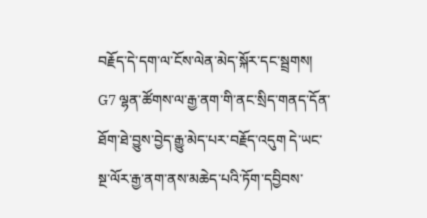བརྗོད་དེ་དག་ལ་ངོས་ལེན་མེད་སྐོར་དང་སྦྲགས། G7 ལྷན་ཚོགས་ལ་རྒྱ་ནག་གི་ནང་སྲིད་གནད་དོན་ཐོག་ཐེ་བྱུས་བྱེད་རྒྱུ་མེད་པར་བརྗོད་འདུག དེ་ཡང་སྔ་ལོར་རྒྱ་ནག་ནས་མཆེད་པའི་ཏོག་དབྱིབས་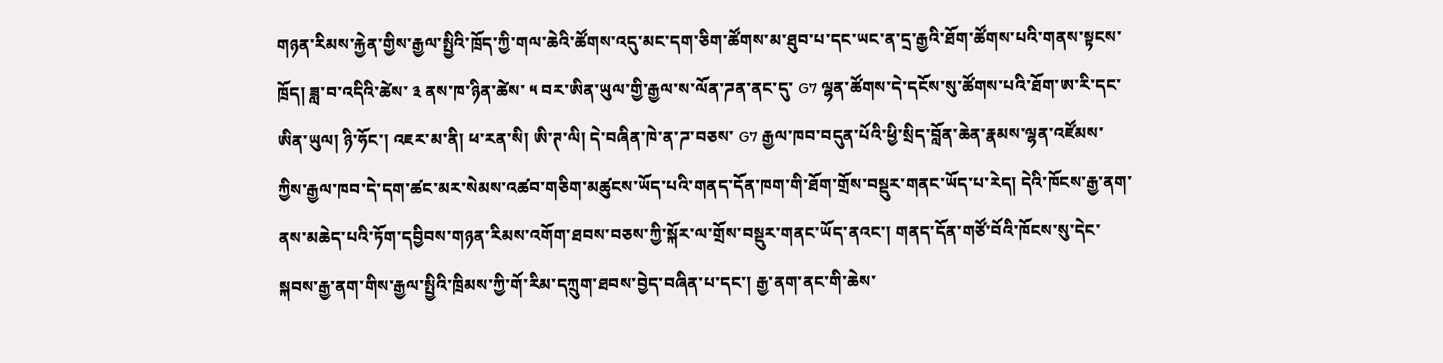གཉན་རིམས་རྐྱེན་གྱིས་རྒྱལ་སྤྱིའི་ཁྲོད་ཀྱི་གལ་ཆེའི་ཚོགས་འདུ་མང་དག་ཅིག་ཚོགས་མ་ཐུབ་པ་དང་ཡང་ན་དྲ་རྒྱའི་ཐོག་ཚོགས་པའི་གནས་སྟངས་ཁྲོད། ཟླ་བ་འདིའི་ཚེས་ ༣ ནས་ཁ་ཉིན་ཚེས་ ༥ བར་ཨིན་ཡུལ་གྱི་རྒྱལ་ས་ལོན་ཌན་ནང་དུ་ G7 ལྷན་ཚོགས་དེ་དངོས་སུ་ཚོགས་པའི་ཐོག་ཨ་རི་དང་ཨིན་ཡུལ། ཉི་ཧོང་། འཇར་མ་ནི། ཕ་རན་སི། ཨི་ཊ་ལི། དེ་བཞིན་ཁེ་ན་ཌ་བཅས་ G7 རྒྱལ་ཁབ་བདུན་པོའི་ཕྱི་སྲིད་བློན་ཆེན་རྣམས་ལྷན་འཛོམས་ཀྱིས་རྒྱལ་ཁབ་དེ་དག་ཚང་མར་སེམས་འཚབ་གཅིག་མཚུངས་ཡོད་པའི་གནད་དོན་ཁག་གི་ཐོག་གྲོས་བསྡུར་གནང་ཡོད་པ་རེད། དེའི་ཁོངས་རྒྱ་ནག་ནས་མཆེད་པའི་ཏོག་དབྱིབས་གཉན་རིམས་འགོག་ཐབས་བཅས་ཀྱི་སྐོར་ལ་གྲོས་བསྡུར་གནང་ཡོད་ནའང་། གནད་དོན་གཙོ་བོའི་ཁོངས་སུ་དེང་སྐབས་རྒྱ་ནག་གིས་རྒྱལ་སྤྱིའི་ཁྲིམས་ཀྱི་གོ་རིམ་དཀྲུག་ཐབས་བྱེད་བཞིན་པ་དང་། རྒྱ་ནག་ནང་གི་ཆེས་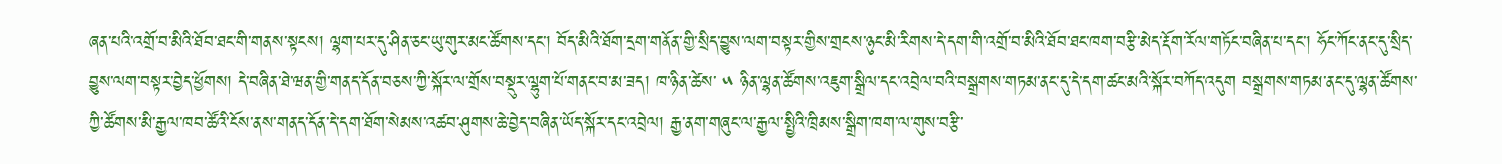ཞན་པའི་འགྲོ་བ་མིའི་ཐོབ་ཐང་གི་གནས་སྟངས། ལྷག་པར་དུ་ཤིན་ཅང་ཡུ་གུར་མང་ཚོགས་དང་། བོད་མིའི་ཐོག་དྲག་གནོན་གྱི་སྲིད་བྱུས་ལག་བསྟར་གྱིས་གྲངས་ཉུང་མི་རིགས་དེ་དག་གི་འགྲོ་བ་མིའི་ཐོབ་ཐང་ཁག་བརྩི་མེད་རྡོག་རོལ་གཏོང་བཞིན་པ་དང་། ཧོང་ཀོང་ནང་དུ་སྲིད་བྱུས་ལག་བསྟར་བྱེད་ཕྱོགས། དེ་བཞིན་ཐེ་ཝན་གྱི་གནད་དོན་བཅས་ཀྱི་སྐོར་ལ་གྲོས་བསྡུར་ལྷུག་པོ་གནང་བ་མ་ཟད། ཁ་ཉིན་ཚེས་ ༥ ཉིན་ལྷན་ཚོགས་འཇུག་སྒྲིལ་དང་འབྲེལ་བའི་བསྒྲགས་གཏམ་ནང་དུ་དེ་དག་ཚང་མའི་སྐོར་བཀོད་འདུག བསྒྲགས་གཏམ་ནང་དུ་ལྷན་ཚོགས་ཀྱི་ཚོགས་མི་རྒྱལ་ཁབ་ཚོའི་ངོས་ནས་གནད་དོན་དེ་དག་ཐོག་སེམས་འཚབ་ཤུགས་ཆེ་བྱེད་བཞིན་ཡོད་སྐོར་དང་འབྲེལ། རྒྱ་ནག་གཞུང་ལ་རྒྱལ་སྤྱིའི་ཁྲིམས་སྒྲིག་ཁག་ལ་གུས་བརྩི་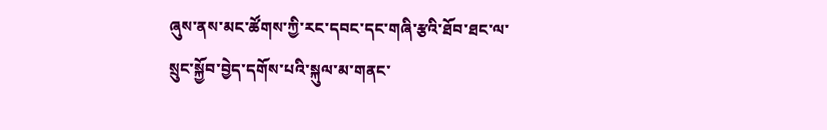ཞུས་ནས་མང་ཚོགས་ཀྱི་རང་དབང་དང་གཞི་རྩའི་ཐོབ་ཐང་ལ་སྲུང་སྐྱོབ་བྱེད་དགོས་པའི་སྐུལ་མ་གནང་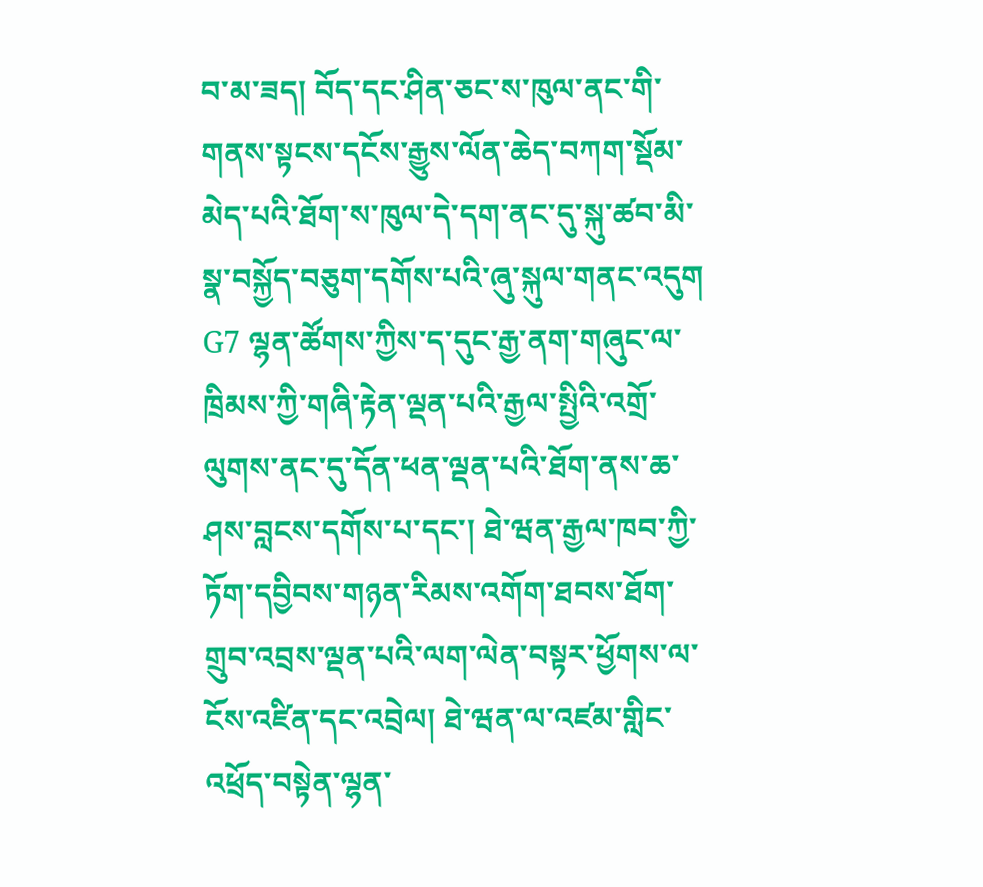བ་མ་ཟད། བོད་དང་ཤིན་ཅང་ས་ཁུལ་ནང་གི་གནས་སྟངས་དངོས་རྒྱུས་ལོན་ཆེད་བཀག་སྡོམ་མེད་པའི་ཐོག་ས་ཁུལ་དེ་དག་ནང་དུ་སྐུ་ཚབ་མི་སྣ་བསྐྱོད་བཅུག་དགོས་པའི་ཞུ་སྐུལ་གནང་འདུག G7 ལྷན་ཚོགས་ཀྱིས་ད་དུང་རྒྱ་ནག་གཞུང་ལ་ཁྲིམས་ཀྱི་གཞི་རྟེན་ལྡན་པའི་རྒྱལ་སྤྱིའི་འགྲོ་ལུགས་ནང་དུ་དོན་ཕན་ལྡན་པའི་ཐོག་ནས་ཆ་ཤས་བླངས་དགོས་པ་དང་། ཐེ་ཝན་རྒྱལ་ཁབ་ཀྱི་ཏོག་དབྱིབས་གཉན་རིམས་འགོག་ཐབས་ཐོག་གྲུབ་འབྲས་ལྡན་པའི་ལག་ལེན་བསྟར་ཕྱོགས་ལ་ངོས་འཛིན་དང་འབྲེལ། ཐེ་ཝན་ལ་འཛམ་གླིང་འཕྲོད་བསྟེན་ལྷན་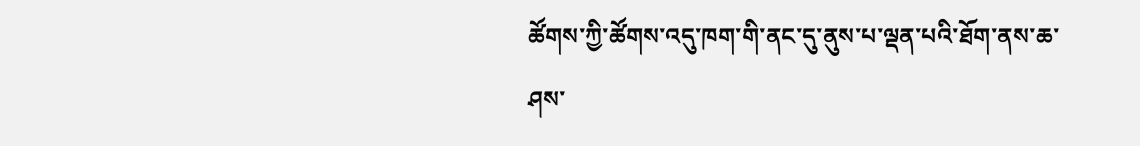ཚོགས་ཀྱི་ཚོགས་འདུ་ཁག་གི་ནང་དུ་ནུས་པ་ལྡན་པའི་ཐོག་ནས་ཆ་ཤས་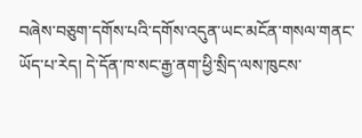བཞེས་བཅུག་དགོས་པའི་དགོས་འདུན་ཡང་མངོན་གསལ་གནང་ཡོད་པ་རེད། དེ་དོན་ཁ་སང་རྒྱ་ནག་ཕྱི་སྲིད་ལས་ཁུངས་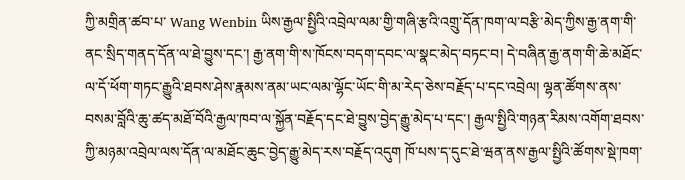ཀྱི་མགྲིན་ཚབ་པ་ Wang Wenbin ཡིས་རྒྱལ་སྤྱིའི་འབྲེལ་ལམ་གྱི་གཞི་རྩའི་འགྲུ་དོན་ཁག་ལ་བརྩི་མེད་ཀྱིས་རྒྱ་ནག་གི་ནང་སྲིད་གནད་དོན་ལ་ཐེ་བྱུས་དང་། རྒྱ་ནག་གི་ས་ཁོངས་བདག་དབང་ལ་སྣང་མེད་བཏང་བ། དེ་བཞིན་རྒྱ་ནག་གི་ཆེ་མཐོང་ལ་དོ་ཕོག་གཏང་རྒྱུའི་ཐབས་ཤེས་རྣམས་ནམ་ཡང་ལམ་ལྷོང་ཡོང་གི་མ་རེད་ཅེས་བརྗོད་པ་དང་འབྲེལ། ལྷན་ཚོགས་ནས་བསམ་བློའི་ཆུ་ཚད་མཐོ་བོའི་རྒྱལ་ཁབ་ལ་སྐྱོན་བརྗོད་དང་ཐེ་བྱུས་བྱེད་རྒྱུ་མེད་པ་དང་། རྒྱལ་སྤྱིའི་གཉན་རིམས་འགོག་ཐབས་ཀྱི་མཉམ་འབྲེལ་ལས་དོན་ལ་མཐོང་ཆུང་བྱེད་རྒྱུ་མེད་རས་བརྗོད་འདུག ཁོ་པས་ད་དུང་ཐེ་ཝན་ནས་རྒྱལ་སྤྱིའི་ཚོགས་སྡེ་ཁག་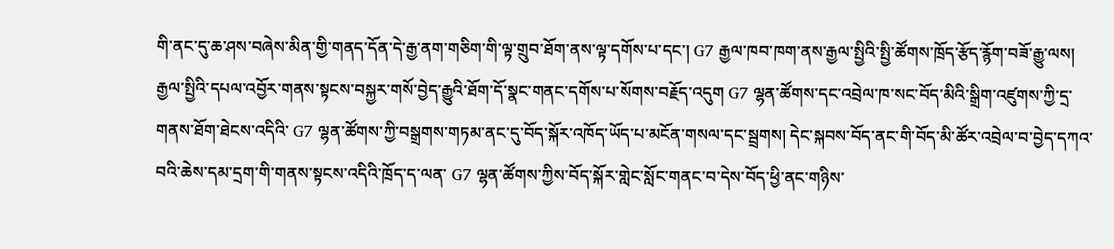གི་ནང་དུ་ཆ་ཤས་བཞེས་མིན་གྱི་གནད་དོན་དེ་རྒྱ་ནག་གཅིག་གི་ལྟ་གྲུབ་ཐོག་ནས་ལྟ་དགོས་པ་དང་། G7 རྒྱལ་ཁབ་ཁག་ནས་རྒྱལ་སྤྱིའི་སྤྱི་ཚོགས་ཁྲོད་རྩོད་རྙོག་བཟོ་རྒྱུ་ལས། རྒྱལ་སྤྱིའི་དཔལ་འབྱོར་གནས་སྟངས་བསྐྱར་གསོ་བྱེད་རྒྱུའི་ཐོག་དོ་སྣང་གནང་དགོས་པ་སོགས་བརྗོད་འདུག G7 ལྷན་ཚོགས་དང་འབྲེལ་ཁ་སང་བོད་མིའི་སྒྲིག་འཛུགས་ཀྱི་དྲ་གནས་ཐོག་ཐེངས་འདིའི་ G7 ལྷན་ཚོགས་ཀྱི་བསྒྲགས་གཏམ་ནང་དུ་བོད་སྐོར་འཁོད་ཡོད་པ་མངོན་གསལ་དང་སྦྲགས། དེང་སྐབས་བོད་ནང་གི་བོད་མི་ཚོར་འབྲེལ་བ་བྱེད་དཀའ་བའི་ཆེས་དམ་དྲག་གི་གནས་སྟངས་འདིའི་ཁྲོད་ད་ལན་ G7 ལྷན་ཚོགས་ཀྱིས་བོད་སྐོར་གླེང་སློང་གནང་བ་དེས་བོད་ཕྱི་ནང་གཉིས་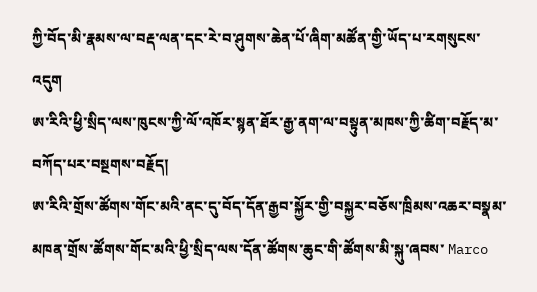ཀྱི་བོད་མི་རྣམས་ལ་བརྡ་ལན་དང་རེ་བ་ཤུགས་ཆེན་པོ་ཞིག་མཚོན་གྱི་ཡོད་པ་རགསུངས་འདུག
ཨ་རིའི་ཕྱི་སྲིད་ལས་ཁུངས་ཀྱི་ལོ་འཁོར་སྙན་ཐོར་རྒྱ་ནག་ལ་བསྟུན་མཁས་ཀྱི་ཚིག་བརྗོད་མ་བཀོད་པར་བསྔགས་བརྗོད།
ཨ་རིའི་གྲོས་ཚོགས་གོང་མའི་ནང་དུ་བོད་དོན་རྒྱབ་སྐྱོར་གྱི་བསྐྱར་བཅོས་ཁྲིམས་འཆར་བསྣམ་མཁན་གྲོས་ཚོགས་གོང་མའི་ཕྱི་སྲིད་ལས་དོན་ཚོགས་ཆུང་གི་ཚོགས་མི་སྐུ་ཞབས་ Marco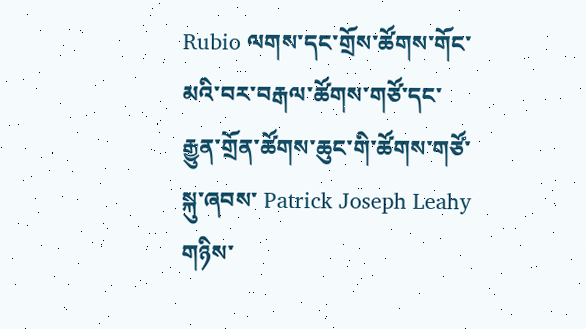Rubio ལགས་དང་གྲོས་ཚོགས་གོང་མའི་བར་བརྒལ་ཚོགས་གཙོ་དང་རྒྱུན་གྲོན་ཚོགས་ཆུང་གི་ཚོགས་གཙོ་སྐུ་ཞབས་ Patrick Joseph Leahy གཉིས་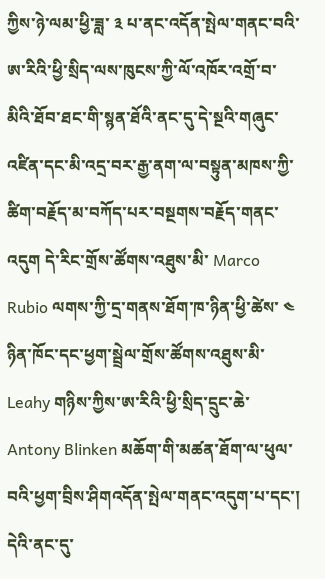ཀྱིས་ཉེ་ལམ་ཕྱི་ཟླ་ ༣ པ་ནང་འདོན་སྤེལ་གནང་བའི་ཨ་རིའི་ཕྱི་སྲིད་ལས་ཁུངས་ཀྱི་ལོ་འཁོར་འགྲོ་བ་མིའི་ཐོབ་ཐང་གི་སྙན་ཐོའི་ནང་དུ་དེ་སྔའི་གཞུང་འཛིན་དང་མི་འདྲ་བར་རྒྱ་ནག་ལ་བསྟུན་མཁས་ཀྱི་ཚིག་བརྗོད་མ་བཀོད་པར་བསྔགས་བརྗོད་གནང་འདུག དེ་རིང་གྲོས་ཚོགས་འཐུས་མི་ Marco Rubio ལགས་ཀྱི་དྲ་གནས་ཐོག་ཁ་ཉིན་ཕྱི་ཚེས་ ༤ ཉིན་ཁོང་དང་ཕྱག་སྦྲེལ་གྲོས་ཚོགས་འཐུས་མི་ Leahy གཉིས་ཀྱིས་ཨ་རིའི་ཕྱི་སྲིད་དྲུང་ཆེ་ Antony Blinken མཆོག་གི་མཚན་ཐོག་ལ་ཕུལ་བའི་ཕྱག་བྲིས་ཤིགའདོན་སྤེལ་གནང་འདུག་པ་དང་། དེའི་ནང་དུ་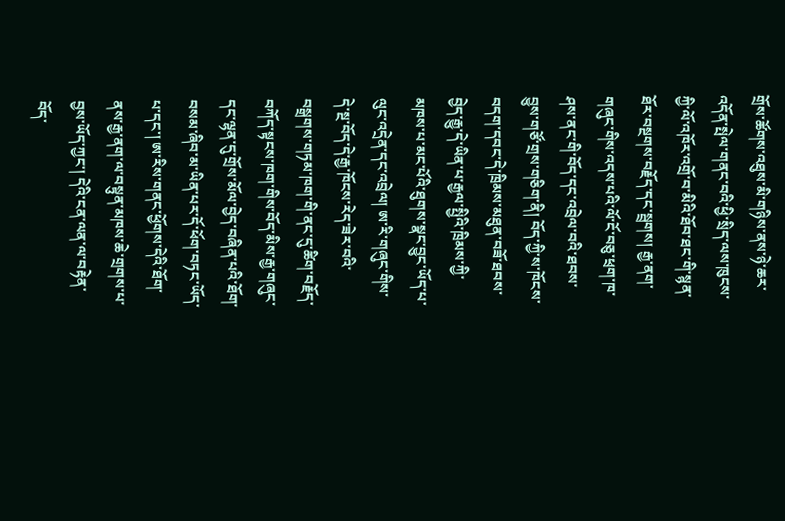གྲོས་ཚོགས་འཐུས་མི་གཉིས་ནས་ཉེ་ཆར་འདོན་སྤེལ་གནང་བའི་ཕྱི་སྲིད་ལས་ཁུངས་ཀྱི་ལོ་འཁོར་འགྲོ་བ་མིའི་ཐོབ་ཐང་གི་སྙན་ཐོར་བསྔགས་བརྗོད་དང་སྦྲགས། རྒྱ་ནག་གཞུང་གིས་འདས་པའི་ལོ་ངོ་བཅུ་ཕྲག་ཁ་ཤས་ནང་གི་བོད་དང་འབྲེལ་བའི་ཐབས་བྱུས་གཙོ་གྲས་གཅིག་ནི། བོད་ཀྱི་ས་ཁོངས་བདག་དབང་དེ་ཁྲིམས་མཐུན་བཟོ་ཐབས་བྱེད་རྒྱུ་དེ་ཡིན་པ་རྒྱལ་སྤྱིའི་ཁྲིམས་ཀྱི་མཁས་པ་མང་པོའི་ཐུགས་སྣང་བྱུང་ཡོད་པ་ལུང་འདྲེན་དང་འབྲེལ། ཨ་རི་གཞུང་གིས་དེ་སྔ་བོད་དེ་རྒྱ་ཁོངས་རེད་ཟེར་བའི་བསྒྲགས་གཏམ་ཁག་གི་ནང་དུ་ཚིག་བརྗོད་བཀོད་སྟངས་ཁག་གིས་བོད་མིས་རྒྱ་གཞུང་དང་ལྷན་དུ་གྲོས་མོལ་བྱེད་བཞིན་པའི་ཐོག་བསམ་ཞིབ་མ་ཡིན་པར་དོ་ཕོག་བཏང་ཡོད་པ་དང་། ཨ་རིས་གནང་ཕྱོགས་དེའི་ཐོག་ནས་རྒྱ་ནག་ལ་བསྟུན་མཁས་ཆེ་གྲགས་པ་བྱས་ཡོད་ཀྱང་། དེའི་ངན་ལན་ལ་བརྟེན་བོད་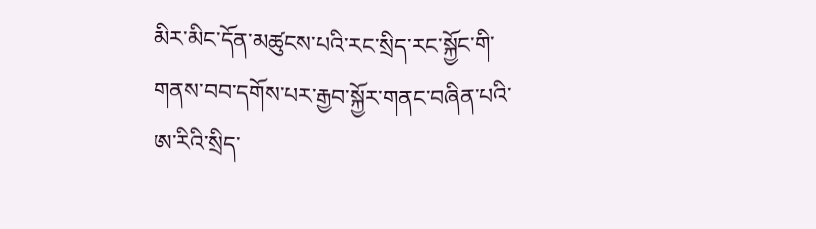མིར་མིང་དོན་མཚུངས་པའི་རང་སྲིད་རང་སྐྱོང་གི་གནས་བབ་དགོས་པར་རྒྱབ་སྐྱོར་གནང་བཞིན་པའི་ཨ་རིའི་སྲིད་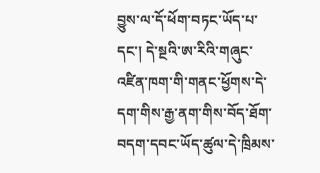བྱུས་ལ་དོ་ཕོག་བཏང་ཡོད་པ་དང་། དེ་སྔའི་ཨ་རིའི་གཞུང་འཛིན་ཁག་གི་གནང་ཕྱོགས་དེ་དག་གིས་རྒྱ་ནག་གིས་བོད་ཐོག་བདག་དབང་ཡོད་ཚུལ་དེ་ཁྲིམས་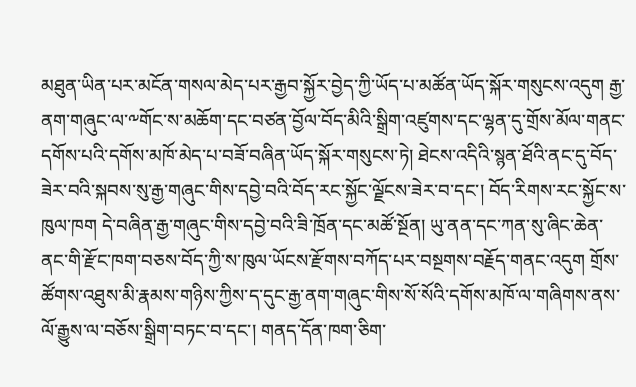མཐུན་ཡིན་པར་མངོན་གསལ་མེད་པར་རྒྱབ་སྐྱོར་བྱེད་ཀྱི་ཡོད་པ་མཚོན་ཡོད་སྐོར་གསུངས་འདུག རྒྱ་ནག་གཞུང་ལ་༸གོང་ས་མཆོག་དང་བཙན་བྱོལ་བོད་མིའི་སྒྲིག་འཛུགས་དང་ལྷན་དུ་གྲོས་མོལ་གནང་དགོས་པའི་དགོས་མཁོ་མེད་པ་བཟོ་བཞིན་ཡོད་སྐོར་གསུངས་ཏེ། ཐེངས་འདིའི་སྙན་ཐོའི་ནང་དུ་བོད་ཟེར་བའི་སྐབས་སུ་རྒྱ་གཞུང་གིས་དབྱེ་བའི་བོད་རང་སྐྱོང་ལྗོངས་ཟེར་བ་དང་། བོད་རིགས་རང་སྐྱོང་ས་ཁུལ་ཁག དེ་བཞིན་རྒྱ་གཞུང་གིས་དབྱེ་བའི་ཟི་ཁྲོན་དང་མཚོ་སྔོན། ཡུ་ནན་དང་ཀན་སུ་ཞིང་ཆེན་ནང་གི་རྫོང་ཁག་བཅས་བོད་ཀྱི་ས་ཁུལ་ཡོངས་རྫོགས་བཀོད་པར་བསྔགས་བརྗོད་གནང་འདུག གྲོས་ཚོགས་འཐུས་མི་རྣམས་གཉིས་ཀྱིས་ད་དུང་རྒྱ་ནག་གཞུང་གིས་སོ་སོའི་དགོས་མཁོ་ལ་གཞིགས་ནས་ལོ་རྒྱུས་ལ་བཅོས་སྒྲིག་བཏང་བ་དང་། གནད་དོན་ཁག་ཅིག་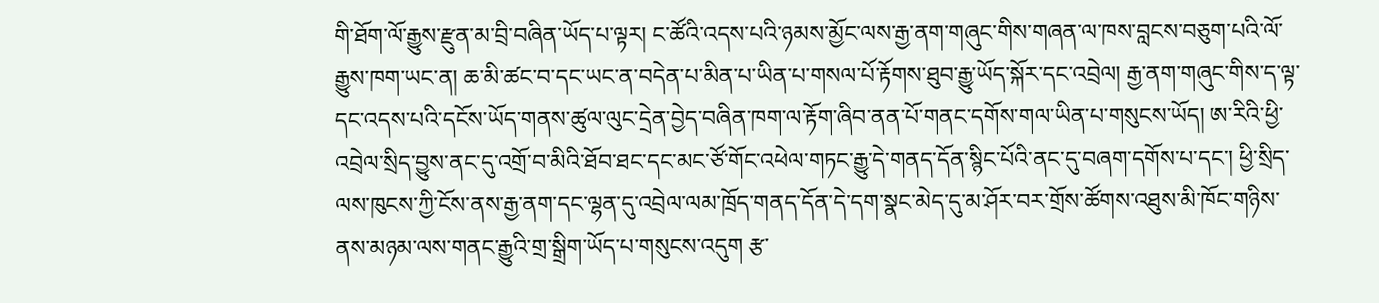གི་ཐོག་ལོ་རྒྱུས་རྫུན་མ་བྲི་བཞིན་ཡོད་པ་ལྟར། ང་ཚོའི་འདས་པའི་ཉམས་མྱོང་ལས་རྒྱ་ནག་གཞུང་གིས་གཞན་ལ་ཁས་བླངས་བཅུག་པའི་ལོ་རྒྱུས་ཁག་ཡང་ན། ཆ་མི་ཚང་བ་དང་ཡང་ན་བདེན་པ་མིན་པ་ཡིན་པ་གསལ་པོ་རྟོགས་ཐུབ་རྒྱུ་ཡོད་སྐོར་དང་འབྲེལ། རྒྱ་ནག་གཞུང་གིས་ད་ལྟ་དང་འདས་པའི་དངོས་ཡོད་གནས་ཚུལ་ལུང་དྲེན་བྱེད་བཞིན་ཁག་ལ་རྟོག་ཞིབ་ནན་པོ་གནང་དགོས་གལ་ཡིན་པ་གསུངས་ཡོད། ཨ་རིའི་ཕྱི་འབྲེལ་སྲིད་བྱུས་ནང་དུ་འགྲོ་བ་མིའི་ཐོབ་ཐང་དང་མང་ཙོ་གོང་འཕེལ་གཏང་རྒྱུ་དེ་གནད་དོན་སྙིང་པོའི་ནང་དུ་བཞག་དགོས་པ་དང་། ཕྱི་སྲིད་ལས་ཁུངས་ཀྱི་ངོས་ནས་རྒྱ་ནག་དང་ལྷན་དུ་འབྲེལ་ལམ་ཁྲོད་གནད་དོན་དེ་དག་སྣང་མེད་དུ་མ་ཤོར་བར་གྲོས་ཚོགས་འཐུས་མི་ཁོང་གཉིས་ནས་མཉམ་ལས་གནང་རྒྱུའི་གྲ་སྒྲིག་ཡོད་པ་གསུངས་འདུག རྩ་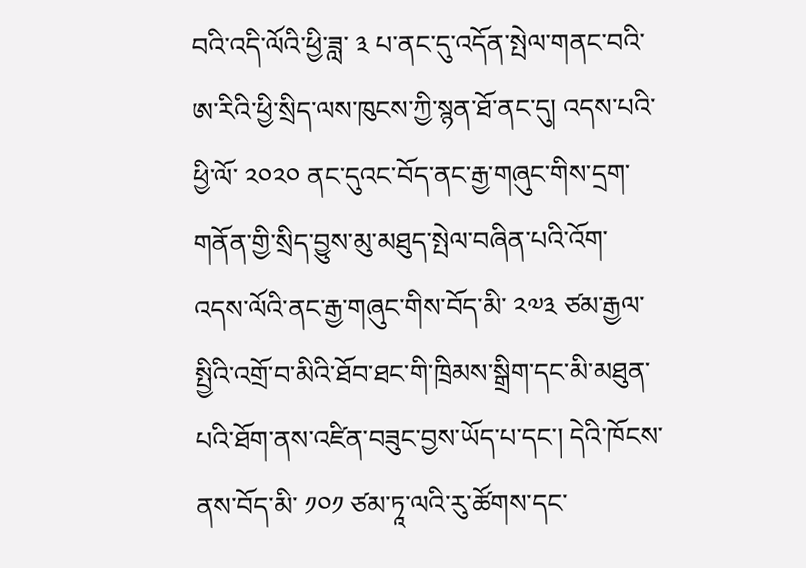བའི་འདི་ལོའི་ཕྱི་ཟླ་ ༣ པ་ནང་དུ་འདོན་སྤེལ་གནང་བའི་ཨ་རིའི་ཕྱི་སྲིད་ལས་ཁུངས་ཀྱི་སྙན་ཐོ་ནང་དུ། འདས་པའི་ཕྱི་ལོ་ ༢༠༢༠ ནང་དུའང་བོད་ནང་རྒྱ་གཞུང་གིས་དྲག་གནོན་གྱི་སྲིད་བྱུས་མུ་མཐུད་སྤེལ་བཞིན་པའི་འོག་འདས་ལོའི་ནང་རྒྱ་གཞུང་གིས་བོད་མི་ ༢༧༣ ཙམ་རྒྱལ་སྤྱིའི་འགྲོ་བ་མིའི་ཐོབ་ཐང་གི་ཁྲིམས་སྒྲིག་དང་མི་མཐུན་པའི་ཐོག་ནས་འཛིན་བཟུང་བྱས་ཡོད་པ་དང་། དེའི་ཁོངས་ནས་བོད་མི་ ༡༠༡ ཙམ་ཏཱ་ལའི་རུ་ཚོགས་དང་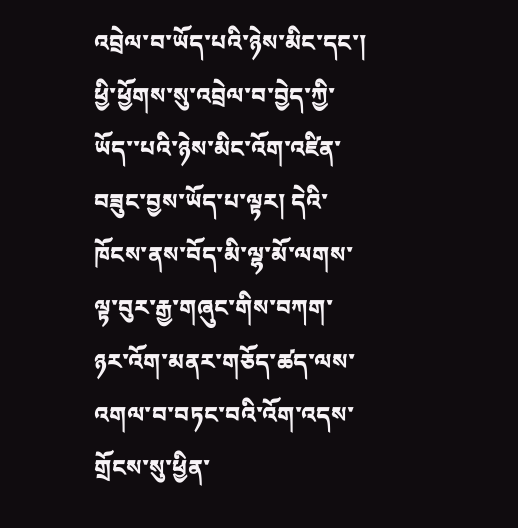འབྲེལ་བ་ཡོད་པའི་ཉེས་མིང་དང་། ཕྱི་ཕྱོགས་སུ་འབྲེལ་བ་བྱེད་ཀྱི་ཡོད་་པའི་ཉེས་མིང་འོག་འཛིན་བཟུང་བྱས་ཡོད་པ་ལྟར། དེའི་ཁོངས་ནས་བོད་མི་ལྷ་མོ་ལགས་ལྟ་བུར་རྒྱ་གཞུང་གིས་བཀག་ཉར་འོག་མནར་གཅོད་ཚད་ལས་འགལ་བ་བཏང་བའི་འོག་འདས་གྲོངས་སུ་ཕྱིན་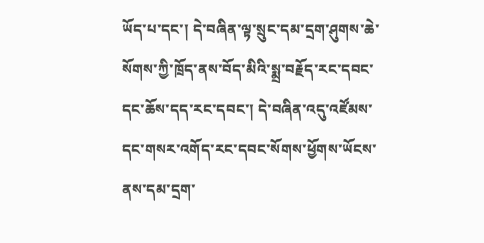ཡོད་པ་དང་། དེ་བཞིན་ལྟ་སྲུང་དམ་དྲག་ཤུགས་ཆེ་སོགས་ཀྱི་ཁྲོད་ནས་བོད་མིའི་སྨྲ་བརྗོད་རང་དབང་དང་ཆོས་དད་རང་དབང་། དེ་བཞིན་འདུ་འཛོམས་དང་གསར་འགོད་རང་དབང་སོགས་ཕྱོགས་ཡོངས་ནས་དམ་དྲག་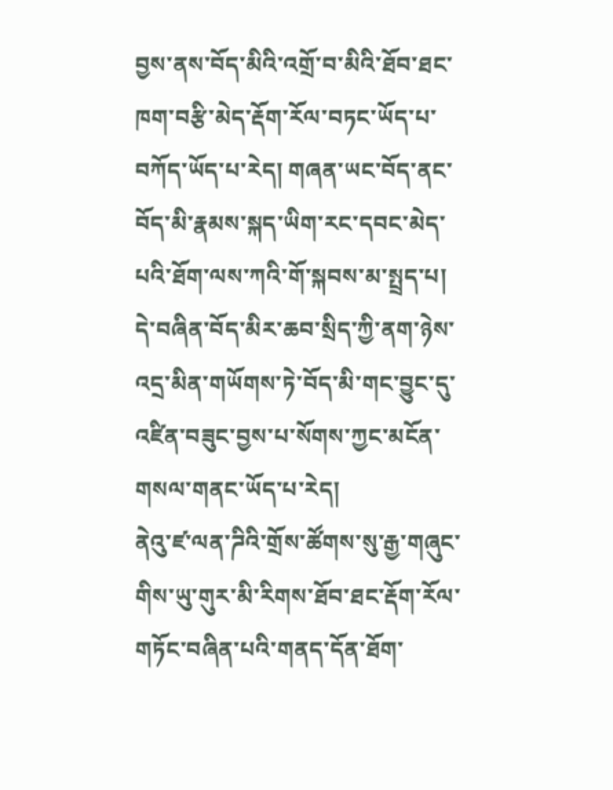བྱས་ནས་བོད་མིའི་འགྲོ་བ་མིའི་ཐོབ་ཐང་ཁག་བརྩི་མེད་རྡོག་རོལ་བཏང་ཡོད་པ་བཀོད་ཡོད་པ་རེད། གཞན་ཡང་བོད་ནང་བོད་མི་རྣམས་སྐད་ཡིག་རང་དབང་མེད་པའི་ཐོག་ལས་ཀའི་གོ་སྐབས་མ་སྤྲད་པ། དེ་བཞིན་བོད་མིར་ཆབ་སྲིད་ཀྱི་ནག་ཉེས་འདྲ་མིན་གཡོགས་ཏེ་བོད་མི་གང་བྱུང་དུ་འཛིན་བཟུང་བྱས་པ་སོགས་ཀྱང་མངོན་གསལ་གནང་ཡོད་པ་རེད།
ནེའུ་ཛ་ལན་ཌིའི་གྲོས་ཚོགས་སུ་རྒྱ་གཞུང་གིས་ཡུ་གུར་མི་རིགས་ཐོབ་ཐང་རྡོག་རོལ་གཏོང་བཞིན་པའི་གནད་དོན་ཐོག་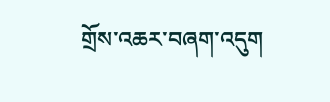གྲོས་འཆར་བཞག་འདུག